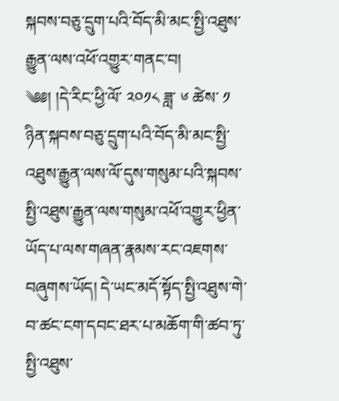སྐབས་བཅུ་དྲུག་པའི་བོད་མི་མང་སྤྱི་འཐུས་རྒྱུན་ལས་འཕོ་འགྱུར་གནང་བ།
༄༅། །དེ་རིང་ཕྱི་ལོ་ ༢༠༡༨ ཟླ་ ༦ ཚེས་ ༡ ཉིན་སྐབས་བཅུ་དྲུག་པའི་བོད་མི་མང་སྤྱི་འཐུས་རྒྱུན་ལས་ལོ་དུས་གསུམ་པའི་སྐབས་སྤྱི་འཐུས་རྒྱུན་ལས་གསུམ་འཕོ་འགྱུར་ཕྱིན་ཡོད་པ་ལས་གཞན་རྣམས་རང་འཇགས་བཞུགས་ཡོད། དེ་ཡང་མདོ་སྟོད་སྤྱི་འཐུས་གེ་བ་ཚང་ངག་དབང་ཐར་པ་མཆོག་གི་ཚབ་ཏུ་སྤྱི་འཐུས་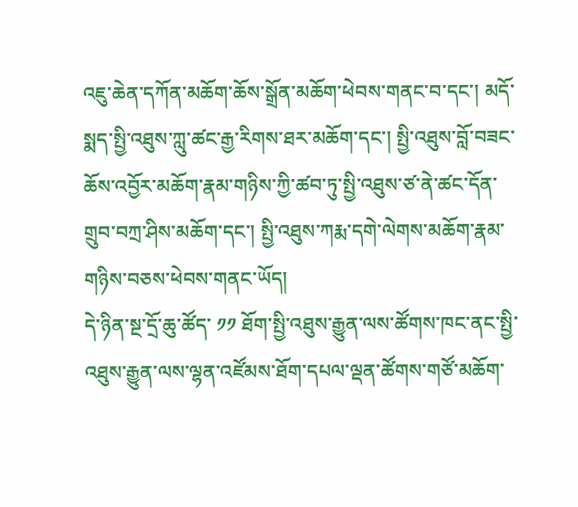འཇུ་ཆེན་དཀོན་མཆོག་ཆོས་སྒྲོན་མཆོག་ཕེབས་གནང་བ་དང་། མདོ་སྨད་སྤྱི་འཐུས་ཀླུ་ཚང་རྒྱ་རིགས་ཐར་མཆོག་དང་། སྤྱི་འཐུས་བློ་བཟང་ཆོས་འབྱོར་མཆོག་རྣམ་གཉིས་ཀྱི་ཚབ་ཏུ་སྤྱི་འཐུས་ཙ་ནེ་ཚང་དོན་གྲུབ་བཀྲ་ཤིས་མཆོག་དང་། སྤྱི་འཐུས་ཀརྨ་དགེ་ལེགས་མཆོག་རྣམ་གཉིས་བཅས་ཕེབས་གནང་ཡོད།
དེ་ཉིན་སྔ་དྲོ་ཆུ་ཚོད་ ༡༡ ཐོག་སྤྱི་འཐུས་རྒྱུན་ལས་ཚོགས་ཁང་ནང་སྤྱི་འཐུས་རྒྱུན་ལས་ལྷན་འཛོམས་ཐོག་དཔལ་ལྡན་ཚོགས་གཙོ་མཆོག་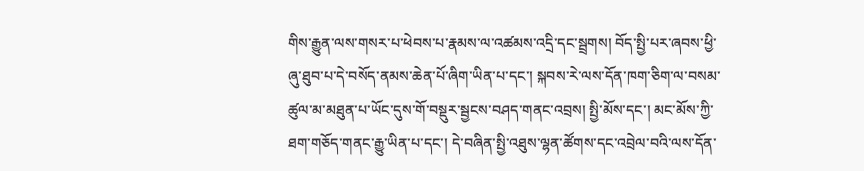གིས་རྒྱུན་ལས་གསར་པ་ཕེབས་པ་རྣམས་ལ་འཚམས་འདྲི་དང་སྦྲགས། བོད་སྤྱི་པར་ཞབས་ཕྱི་ཞུ་ཐུབ་པ་དེ་བསོད་ནམས་ཆེན་པོ་ཞིག་ཡིན་པ་དང་། སྐབས་རེ་ལས་དོན་ཁག་ཅིག་ལ་བསམ་ཚུལ་མ་མཐུན་པ་ཡོང་དུས་གོ་བསྡུར་སྦྱངས་བཤད་གནང་འབྲས། སྤྱི་མོས་དང་། མང་མོས་ཀྱི་ཐག་གཅོད་གནང་རྒྱུ་ཡིན་པ་དང་། དེ་བཞིན་སྤྱི་འཐུས་ལྷན་ཚོགས་དང་འབྲེལ་བའི་ལས་དོན་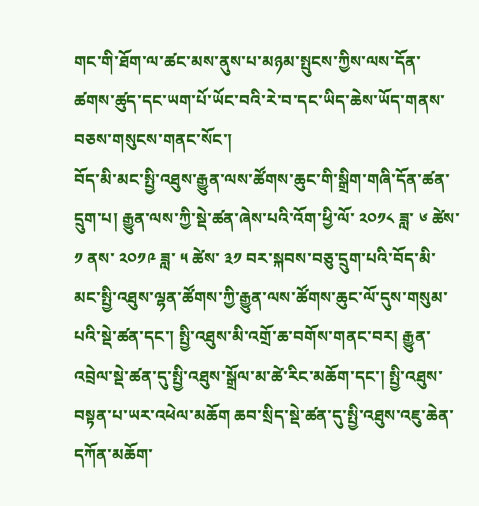གང་གི་ཐོག་ལ་ཚང་མས་ནུས་པ་མཉམ་སྤུངས་ཀྱིས་ལས་དོན་ཚགས་ཚུད་དང་ཡག་པོ་ཡོང་བའི་རེ་བ་དང་ཡིད་ཆེས་ཡོད་གནས་བཅས་གསུངས་གནང་སོང་།
བོད་མི་མང་སྤྱི་འཐུས་རྒྱུན་ལས་ཚོགས་ཆུང་གི་སྒྲིག་གཞི་དོན་ཚན་དྲུག་པ། རྒྱུན་ལས་ཀྱི་སྡེ་ཚན་ཞེས་པའི་འོག་ཕྱི་ལོ་ ༢༠༡༨ ཟླ་ ༦ ཚེས་ ༡ ནས་ ༢༠༡༩ ཟླ་ ༥ ཚེས་ ༣༡ བར་སྐབས་བཅུ་དྲུག་པའི་བོད་མི་མང་སྤྱི་འཐུས་ལྷན་ཚོགས་ཀྱི་རྒྱུན་ལས་ཚོགས་ཆུང་ལོ་དུས་གསུམ་པའི་སྡེ་ཚན་དང་། སྤྱི་འཐུས་མི་འགྲོ་ཆ་བགོས་གནང་བར། རྒྱུན་འབྲེལ་སྡེ་ཚན་དུ་སྤྱི་འཐུས་སྒྲོལ་མ་ཚེ་རིང་མཆོག་དང་། སྤྱི་འཐུས་བསྟན་པ་ཡར་འཕེལ་མཆོག ཆབ་སྲིད་སྡེ་ཚན་དུ་སྤྱི་འཐུས་འཇུ་ཆེན་དཀོན་མཆོག་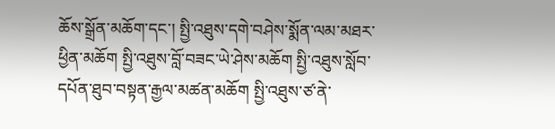ཆོས་སྒྲོན་མཆོག་དང་། སྤྱི་འཐུས་དགེ་བཤེས་སྨོན་ལམ་མཐར་ཕྱིན་མཆོག སྤྱི་འཐུས་བློ་བཟང་ཡེ་ཤེས་མཆོག སྤྱི་འཐུས་སློབ་དཔོན་ཐུབ་བསྟན་རྒྱལ་མཚན་མཆོག སྤྱི་འཐུས་ཙ་ནེ་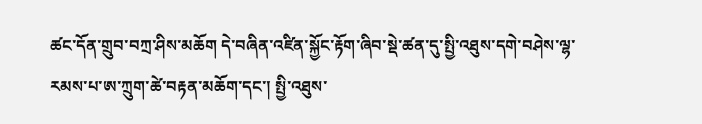ཚང་དོན་གྲུབ་བཀྲ་ཤིས་མཆོག དེ་བཞིན་འཛིན་སྐྱོང་རྟོག་ཞིབ་སྡེ་ཚན་དུ་སྤྱི་འཐུས་དགེ་བཤེས་ལྷ་རམས་པ་ཨ་ཀྲུག་ཚེ་བརྟན་མཆོག་དང་། སྤྱི་འཐུས་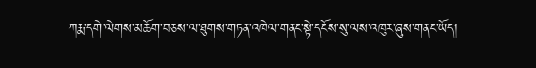ཀརྨ་དགེ་ལེགས་མཆོག་བཅས་ལ་ཐུགས་གཏན་འཁེལ་གནང་སྟེ་དངོས་སུ་ལས་འཁུར་ཞུས་གནང་ཡོད།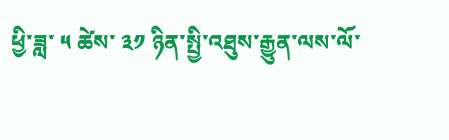ཕྱི་ཟླ་ ༥ ཚེས་ ༣༡ ཉིན་སྤྱི་འཐུས་རྒྱུན་ལས་ལོ་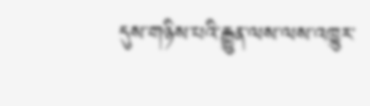དུས་གཉིས་པའི་རྒྱུན་ལས་ལས་འཁྱུར་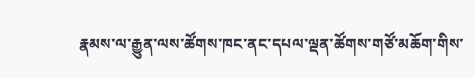རྣམས་ལ་རྒྱུན་ལས་ཚོགས་ཁང་ནང་དཔལ་ལྡན་ཚོགས་གཙོ་མཆོག་གིས་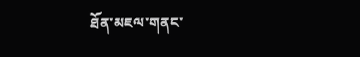ཐོན་མཇལ་གནང་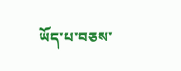ཡོད་པ་བཅས་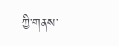ཀྱི་གནས་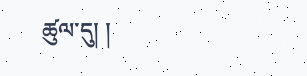ཚུལ་དུ། །